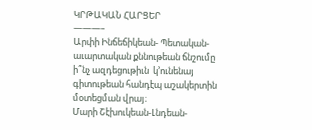ԿՐԹԱԿԱՆ ՀԱՐՑԵՐ
———–
Արփի Ինճեճիկեան- Պետական-աւարտական քննութեան ճնշումը ի՞նչ ազդեցութիւն  կ’ունենայ գիտութեան հանդէպ աշակերտին մօտեցման վրայ։
Մարի Շէխուկեան-Լնդեան-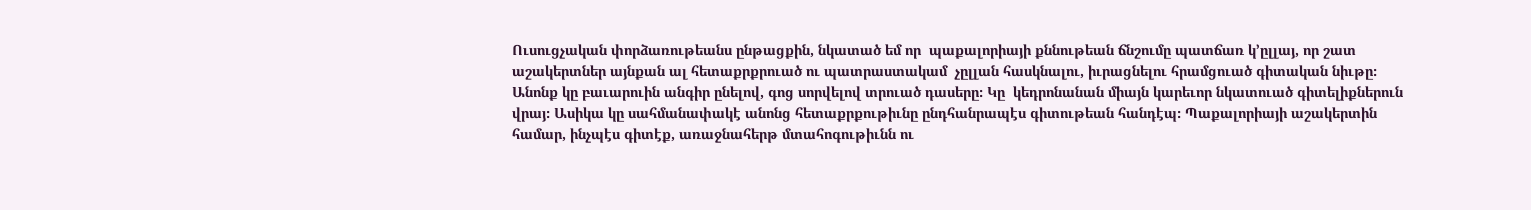Ուսուցչական փորձառութեանս ընթացքին, նկատած եմ որ  պաքալորիայի քննութեան ճնշումը պատճառ կ’ըլլայ, որ շատ աշակերտներ այնքան ալ հետաքրքրուած ու պատրաստակամ  չըլլան հասկնալու, իւրացնելու հրամցուած գիտական նիւթը։ Անոնք կը բաւարուին անգիր ընելով, գոց սորվելով տրուած դասերը։ Կը  կեդրոնանան միայն կարեւոր նկատուած գիտելիքներուն վրայ։ Ասիկա կը սահմանափակէ անոնց հետաքրքութիւնը ընդհանրապէս գիտութեան հանդէպ։ Պաքալորիայի աշակերտին համար, ինչպէս գիտէք, առաջնահերթ մտահոգութիւնն ու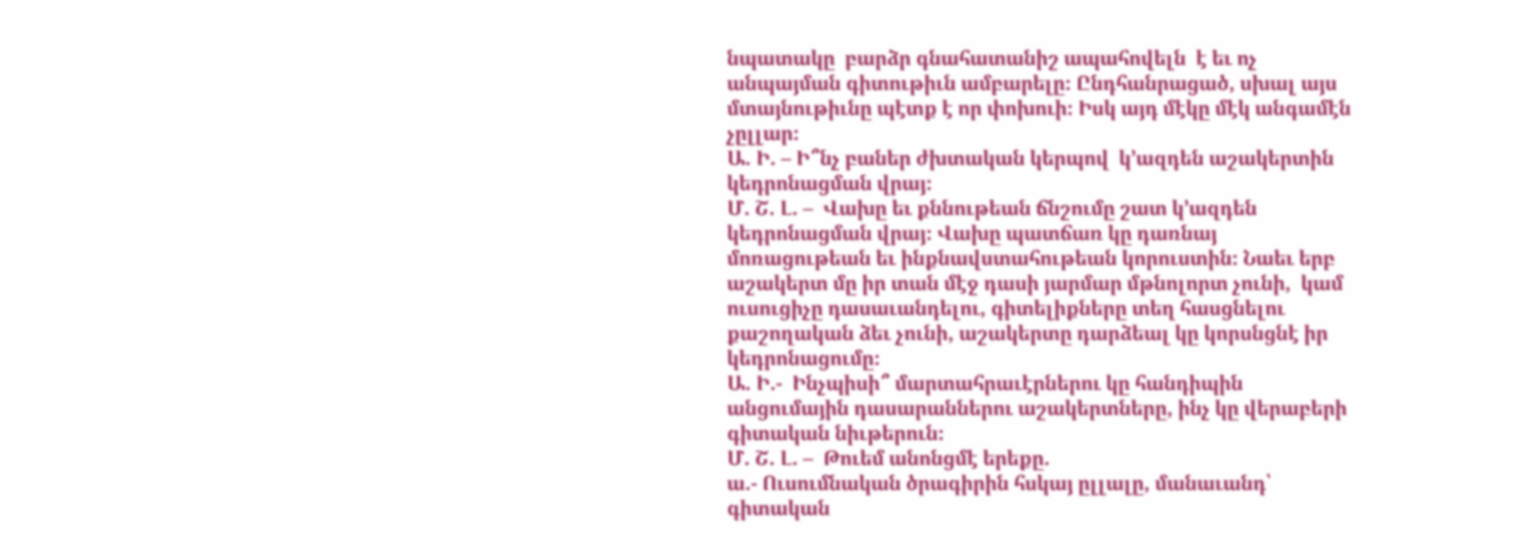նպատակը  բարձր գնահատանիշ ապահովելն  է եւ ոչ անպայման գիտութիւն ամբարելը։ Ընդհանրացած, սխալ այս մտայնութիւնը պէտք է որ փոխուի։ Իսկ այդ մէկը մէկ անգամէն չըլլար։
Ա. Ի. – Ի՞նչ բաներ ժխտական կերպով  կ’ազդեն աշակերտին կեդրոնացման վրայ։
Մ. Շ. Լ. –  Վախը եւ քննութեան ճնշումը շատ կ’ազդեն կեդրոնացման վրայ։ Վախը պատճառ կը դառնայ մոռացութեան եւ ինքնավստահութեան կորուստին։ Նաեւ երբ աշակերտ մը իր տան մէջ դասի յարմար մթնոլորտ չունի,  կամ ուսուցիչը դասաւանդելու, գիտելիքները տեղ հասցնելու քաշողական ձեւ չունի, աշակերտը դարձեալ կը կորսնցնէ իր կեդրոնացումը։
Ա. Ի.-  Ինչպիսի՞ մարտահրաւէրներու կը հանդիպին  անցումային դասարաններու աշակերտները, ինչ կը վերաբերի  գիտական նիւթերուն։
Մ. Շ. Լ. –  Թուեմ անոնցմէ երեքը.
ա.- Ուսումնական ծրագիրին հսկայ ըլլալը, մանաւանդ՝ գիտական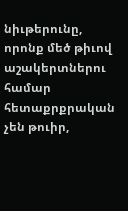նիւթերունը, որոնք մեծ թիւով աշակերտներու համար հետաքրքրական չեն թուիր,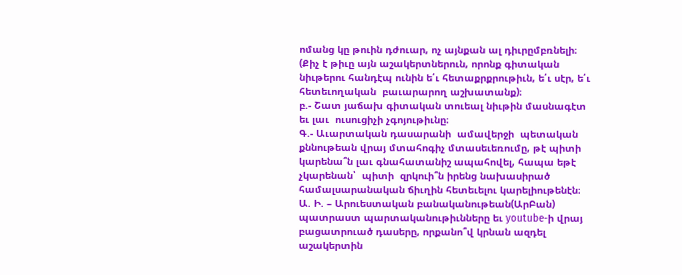ոմանց կը թուին դժուար, ոչ այնքան ալ դիւրըմբռնելի։  (Քիչ է թիւը այն աշակերտներուն, որոնք գիտական նիւթերու հանդէպ ունին ե՛ւ հետաքրքրութիւն, ե՛ւ սէր, ե՛ւ հետեւողական  բաւարարող աշխատանք)։
բ.- Շատ յաճախ գիտական տուեալ նիւթին մասնագէտ եւ լաւ  ուսուցիչի չգոյութիւնը։
Գ.- Աւարտական դասարանի  ամավերջի  պետական քննութեան վրայ մտահոգիչ մտասեւեռումը, թէ պիտի  կարենա՞ն լաւ գնահատանիշ ապահովել, հապա եթէ  չկարենան՝  պիտի  զրկուի՞ն իրենց նախասիրած համալսարանական ճիւղին հետեւելու կարելիութենէն։
Ա. Ի. – Արուեստական բանականութեան(ԱրԲան) պատրաստ պարտականութիւնները եւ youtube-ի վրայ բացատրուած դասերը, որքանո՞վ կրնան ազդել աշակերտին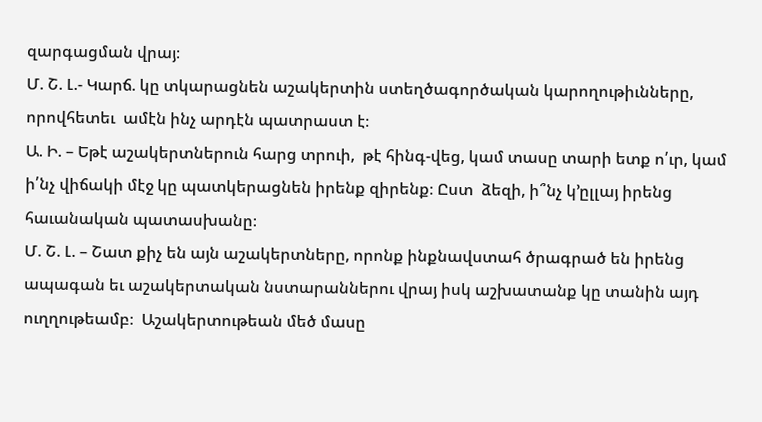զարգացման վրայ։
Մ. Շ. Լ.- Կարճ. կը տկարացնեն աշակերտին ստեղծագործական կարողութիւնները, որովհետեւ  ամէն ինչ արդէն պատրաստ է։
Ա. Ի. – Եթէ աշակերտներուն հարց տրուի,  թէ հինգ-վեց, կամ տասը տարի ետք ո՛ւր, կամ ի՛նչ վիճակի մէջ կը պատկերացնեն իրենք զիրենք։ Ըստ  ձեզի, ի՞նչ կ’ըլլայ իրենց հաւանական պատասխանը։
Մ. Շ. Լ. – Շատ քիչ են այն աշակերտները, որոնք ինքնավստահ ծրագրած են իրենց ապագան եւ աշակերտական նստարաններու վրայ իսկ աշխատանք կը տանին այդ  ուղղութեամբ։  Աշակերտութեան մեծ մասը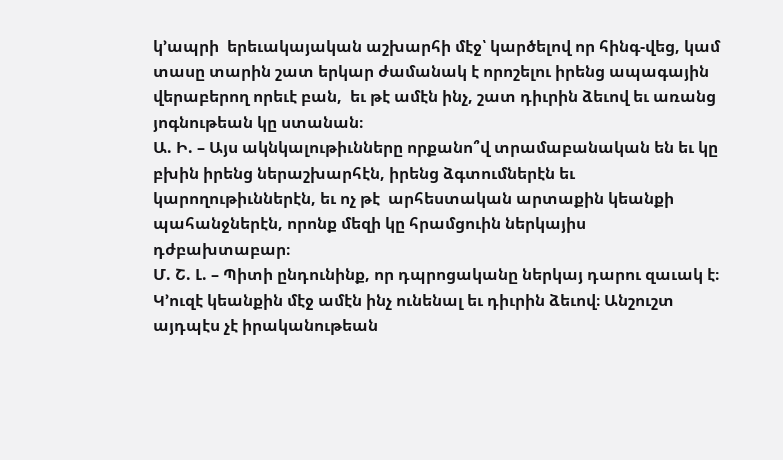կ’ապրի  երեւակայական աշխարհի մէջ՝ կարծելով որ հինգ-վեց, կամ տասը տարին շատ երկար ժամանակ է որոշելու իրենց ապագային վերաբերող որեւէ բան,  եւ թէ ամէն ինչ, շատ դիւրին ձեւով եւ առանց յոգնութեան կը ստանան։
Ա. Ի. – Այս ակնկալութիւնները որքանո՞վ տրամաբանական են եւ կը բխին իրենց ներաշխարհէն, իրենց ձգտումներէն եւ կարողութիւններէն, եւ ոչ թէ  արհեստական արտաքին կեանքի պահանջներէն, որոնք մեզի կը հրամցուին ներկայիս դժբախտաբար։
Մ. Շ. Լ. – Պիտի ընդունինք, որ դպրոցականը ներկայ դարու զաւակ է։  Կ’ուզէ կեանքին մէջ ամէն ինչ ունենալ եւ դիւրին ձեւով։ Անշուշտ այդպէս չէ իրականութեան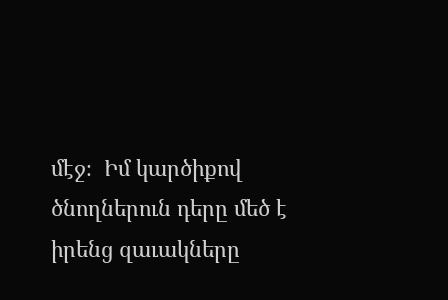մէջ։  Իմ կարծիքով  ծնողներուն դերը մեծ է իրենց զաւակները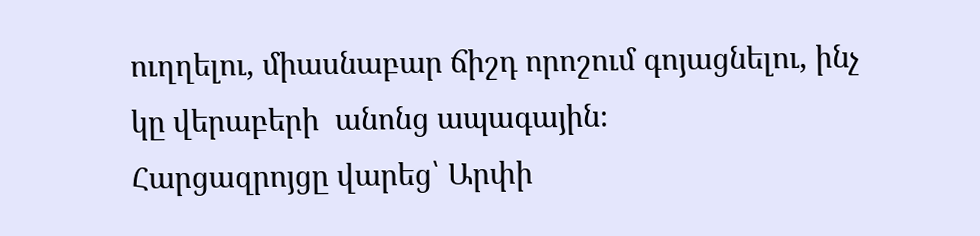ուղղելու, միասնաբար ճիշդ որոշում գոյացնելու, ինչ կը վերաբերի  անոնց ապագային։
Հարցազրոյցը վարեց՝ Արփի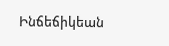Ինճեճիկեան